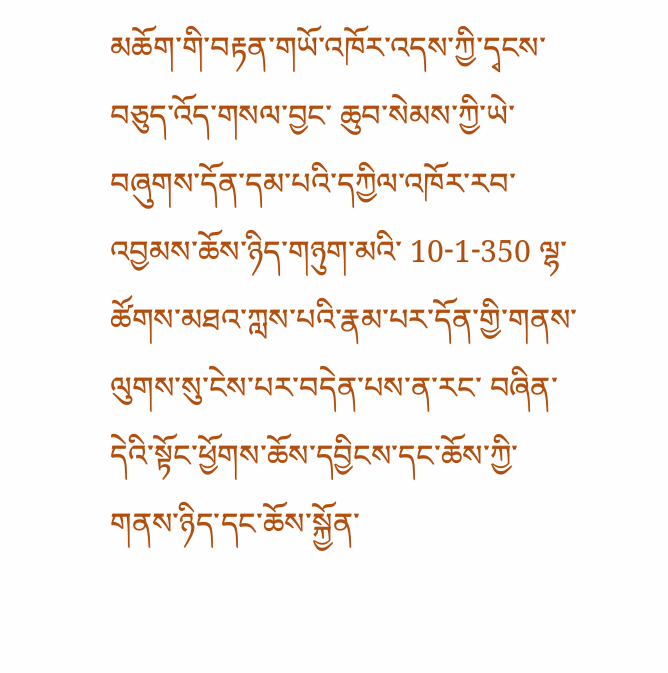མཆོག་གི་བརྟན་གཡོ་འཁོར་འདས་ཀྱི་དྭངས་བཅུད་འོད་གསལ་བྱང་ ཆུབ་སེམས་ཀྱི་ཡེ་བཞུགས་དོན་དམ་པའི་དཀྱིལ་འཁོར་རབ་འབྱམས་ཆོས་ཉིད་གཉུག་མའི་ 10-1-350 ལྷ་ཚོགས་མཐའ་ཀླས་པའི་རྣམ་པར་དོན་གྱི་གནས་ལུགས་སུ་ངེས་པར་བདེན་པས་ན་རང་ བཞིན་དེའི་སྟོང་ཕྱོགས་ཆོས་དབྱིངས་དང་ཆོས་ཀྱི་གནས་ཉིད་དང་ཆོས་སྐྱོན་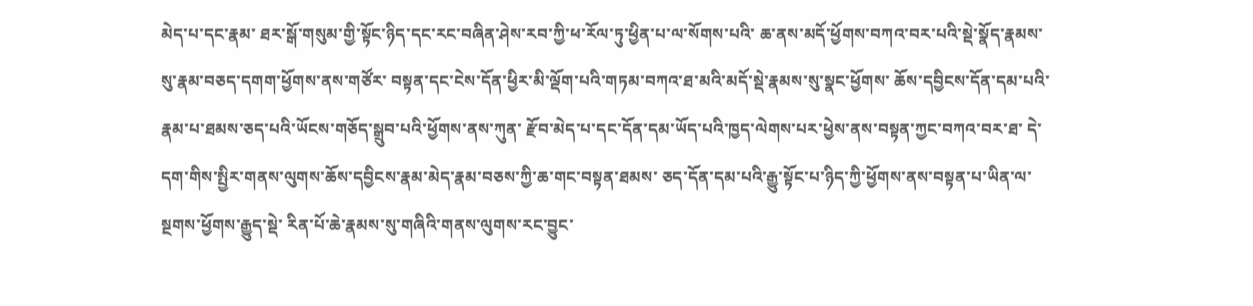མེད་པ་དང་རྣམ་ ཐར་སྒོ་གསུམ་གྱི་སྟོང་ཉིད་དང་རང་བཞིན་ཤེས་རབ་ཀྱི་ཕ་རོལ་ཏུ་ཕྱིན་པ་ལ་སོགས་པའི་ ཆ་ནས་མདོ་ཕྱོགས་བཀའ་བར་པའི་སྡེ་སྣོད་རྣམས་སུ་རྣམ་བཅད་དགག་ཕྱོགས་ནས་གཙོར་ བསྟན་དང་ངེས་དོན་ཕྱིར་མི་ལྡོག་པའི་གཏམ་བཀའ་ཐ་མའི་མདོ་སྡེ་རྣམས་སུ་སྣང་ཕྱོགས་ ཆོས་དབྱིངས་དོན་དམ་པའི་རྣམ་པ་ཐམས་ཅད་པའི་ཡོངས་གཅོད་སྒྲུབ་པའི་ཕྱོགས་ནས་ཀུན་ རྫོབ་མེད་པ་དང་དོན་དམ་ཡོད་པའི་ཁྱད་ལེགས་པར་ཕྱེས་ནས་བསྟན་ཀྱང་བཀའ་བར་ཐ་ དེ་དག་གིས་སྤྱིར་གནས་ལུགས་ཆོས་དབྱིངས་རྣམ་མེད་རྣམ་བཅས་ཀྱི་ཆ་གང་བསྟན་ཐམས་ ཅད་དོན་དམ་པའི་རྒྱུ་སྟོང་པ་ཉིད་ཀྱི་ཕྱོགས་ནས་བསྟན་པ་ཡིན་ལ་སྔགས་ཕྱོགས་རྒྱུད་སྡེ་ རིན་པོ་ཆེ་རྣམས་སུ་གཞིའི་གནས་ལུགས་རང་བྱུང་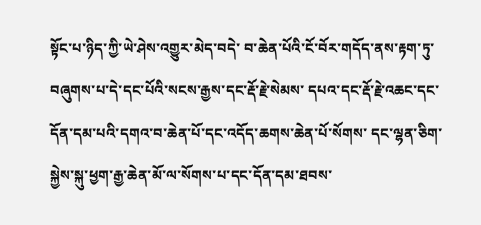སྟོང་པ་ཉིད་ཀྱི་ཡེ་ཤེས་འགྱུར་མེད་བདེ་ བ་ཆེན་པོའི་ངོ་བོར་གདོད་ནས་རྟག་ཏུ་བཞུགས་པ་དེ་དང་པོའི་སངས་རྒྱས་དང་རྡོ་རྗེ་སེམས་ དཔའ་དང་རྡོ་རྗེ་འཆང་དང་དོན་དམ་པའི་དགའ་བ་ཆེན་པོ་དང་འདོད་ཆགས་ཆེན་པོ་སོགས་ དང་ལྷན་ཅིག་སྐྱེས་སྐུ་ཕྱག་རྒྱ་ཆེན་མོ་ལ་སོགས་པ་དང་དོན་དམ་ཐབས་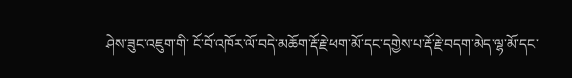ཤེས་ཟུང་འཇུག་གི་ ངོ་བོ་འཁོར་ལོ་བདེ་མཆོག་རྡོ་རྗེ་ཕག་མོ་དང་དགྱེས་པ་རྡོ་རྗེ་བདག་མེད་ལྷ་མོ་དང་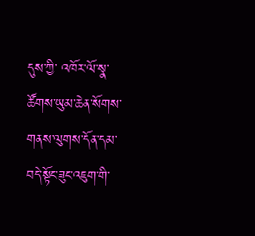དུས་ཀྱི་ འཁོར་ལོ་སྣ་ཚོགས་ཡུམ་ཆེན་སོགས་གནས་ལུགས་དོན་དམ་བདེ་སྟོང་ཟུང་འཇུག་གི་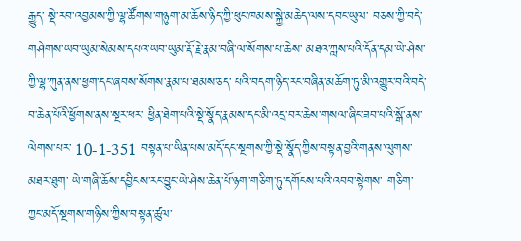རྒྱུད་ སྡེ་རབ་འབྱམས་ཀྱི་ལྷ་ཚོགས་གཉུག་མ་ཆོས་ཉིད་ཀྱི་ཕུང་ཁམས་སྐྱེ་མཆེད་ལས་དབང་ཡུལ་ བཅས་ཀྱི་བདེ་གཤེགས་ཡབ་ཡུམ་སེམས་དཔའ་ཡབ་ཡུམ་རྡོ་རྗེ་རྣམ་བཞི་ལ་སོགས་པ་ཆེས་ མཐའ་ཀླས་པའི་དོན་དམ་ཡེ་ཤེས་ཀྱི་ལྷ་ཀུན་ནས་ཕྱག་དང་ཞབས་སོགས་རྣམ་པ་ཐམས་ཅད་ པའི་བདག་ཉིད་རང་བཞིན་མཆོག་ཏུ་མི་འགྱུར་བའི་བདེ་བ་ཆེན་པོའི་ཕྱོགས་ནས་སྔར་ཕར་ ཕྱིན་ཐེག་པའི་སྡེ་སྣོད་རྣམས་དང་མི་འདྲ་བར་ཆེས་གསལ་ཞིང་ཟབ་པའི་སྒོ་ནས་ལེགས་པར་ 10-1-351 བསྟན་པ་ཡིན་པས་མདོ་དང་སྔགས་ཀྱི་སྡེ་སྣོད་ཀྱིས་བསྟན་བྱའི་གནས་ལུགས་མཐར་ཐུག་ ཡེ་གཞི་ཆོས་དབྱིངས་རང་བྱུང་ཡེ་ཤེས་ཆེན་པོ་ཉག་གཅིག་ཏུ་དགོངས་པའི་འབབ་སྟེགས་ གཅིག་ཀྱང་མདོ་སྔགས་གཉིས་ཀྱིས་བསྟན་ཚུལ་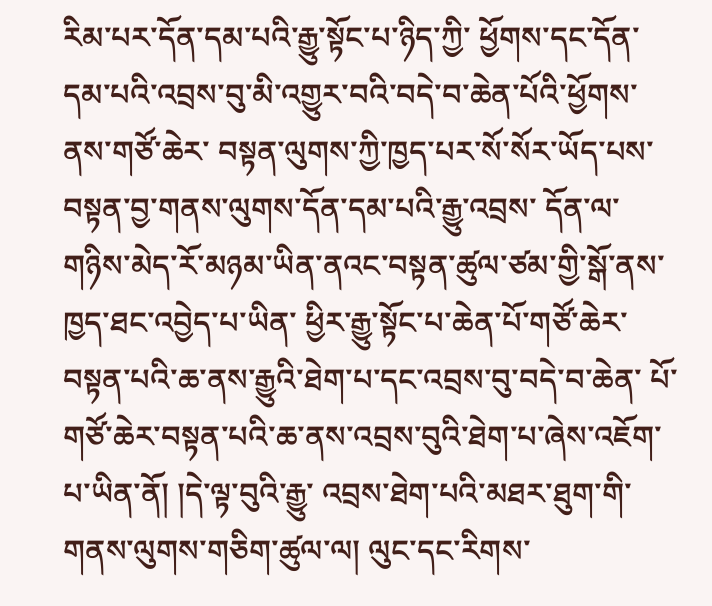རིམ་པར་དོན་དམ་པའི་རྒྱུ་སྟོང་པ་ཉིད་ཀྱི་ ཕྱོགས་དང་དོན་དམ་པའི་འབྲས་བུ་མི་འགྱུར་བའི་བདེ་བ་ཆེན་པོའི་ཕྱོགས་ནས་གཙོ་ཆེར་ བསྟན་ལུགས་ཀྱི་ཁྱད་པར་སོ་སོར་ཡོད་པས་བསྟན་བྱ་གནས་ལུགས་དོན་དམ་པའི་རྒྱུ་འབྲས་ དོན་ལ་གཉིས་མེད་རོ་མཉམ་ཡིན་ནའང་བསྟན་ཚུལ་ཙམ་གྱི་སྒོ་ནས་ཁྱད་ཐང་འབྱེད་པ་ཡིན་ ཕྱིར་རྒྱུ་སྟོང་པ་ཆེན་པོ་གཙོ་ཆེར་བསྟན་པའི་ཆ་ནས་རྒྱུའི་ཐེག་པ་དང་འབྲས་བུ་བདེ་བ་ཆེན་ པོ་གཙོ་ཆེར་བསྟན་པའི་ཆ་ནས་འབྲས་བུའི་ཐེག་པ་ཞེས་འཇོག་པ་ཡིན་ནོ། །དེ་ལྟ་བུའི་རྒྱུ་ འབྲས་ཐེག་པའི་མཐར་ཐུག་གི་གནས་ལུགས་གཅིག་ཚུལ་ལ། ལུང་དང་རིགས་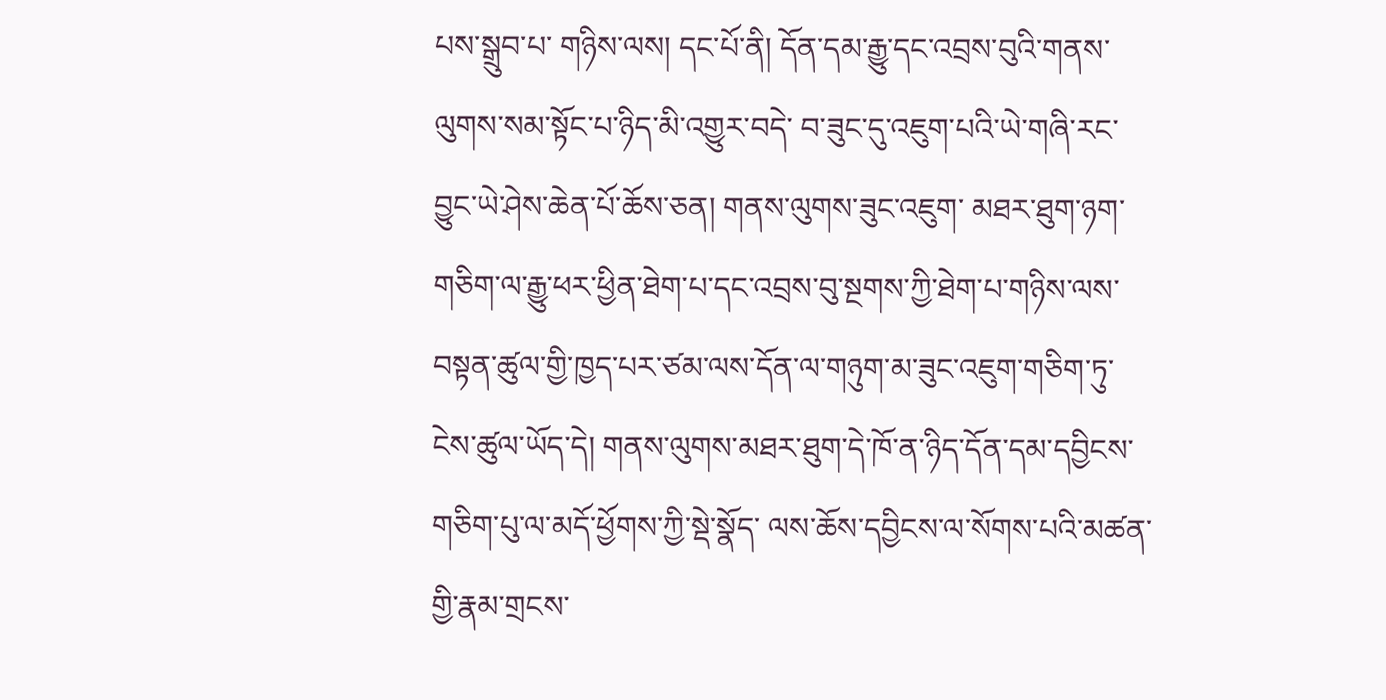པས་སྒྲུབ་པ་ གཉིས་ལས། དང་པོ་ནི། དོན་དམ་རྒྱུ་དང་འབྲས་བུའི་གནས་ལུགས་སམ་སྟོང་པ་ཉིད་མི་འགྱུར་བདེ་ བ་ཟུང་དུ་འཇུག་པའི་ཡེ་གཞི་རང་བྱུང་ཡེ་ཤེས་ཆེན་པོ་ཆོས་ཅན། གནས་ལུགས་ཟུང་འཇུག་ མཐར་ཐུག་ཉག་གཅིག་ལ་རྒྱུ་ཕར་ཕྱིན་ཐེག་པ་དང་འབྲས་བུ་སྔགས་ཀྱི་ཐེག་པ་གཉིས་ལས་ བསྟན་ཚུལ་གྱི་ཁྱད་པར་ཙམ་ལས་དོན་ལ་གཉུག་མ་ཟུང་འཇུག་གཅིག་ཏུ་ངེས་ཚུལ་ཡོད་དེ། གནས་ལུགས་མཐར་ཐུག་དེ་ཁོ་ན་ཉིད་དོན་དམ་དབྱིངས་གཅིག་པུ་ལ་མདོ་ཕྱོགས་ཀྱི་སྡེ་སྣོད་ ལས་ཆོས་དབྱིངས་ལ་སོགས་པའི་མཚན་གྱི་རྣམ་གྲངས་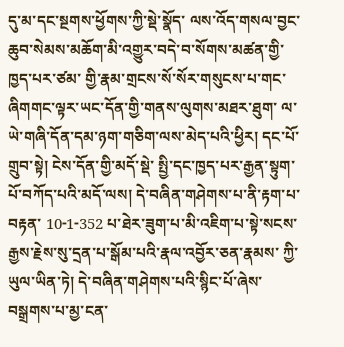དུ་མ་དང་སྔགས་ཕྱོགས་ཀྱི་སྡེ་སྣོད་ ལས་འོད་གསལ་བྱང་ཆུབ་སེམས་མཆོག་མི་འགྱུར་བདེ་བ་སོགས་མཚན་གྱི་ཁྱད་པར་ཙམ་ གྱི་རྣམ་གྲངས་སོ་སོར་གསུངས་པ་གང་ཞིགགང་ལྟར་ཡང་དོན་གྱི་གནས་ལུགས་མཐར་ཐུག་ ལ་ཡེ་གཞི་དོན་དམ་ཉག་གཅིག་ལས་མེད་པའི་ཕྱིར། དང་པོ་གྲུབ་སྟེ། ངེས་དོན་གྱི་མདོ་སྡེ་ སྤྱི་དང་ཁྱད་པར་རྒྱན་སྟུག་པོ་བཀོད་པའི་མདོ་ལས། དེ་བཞིན་གཤེགས་པ་ནི་རྟག་པ་བརྟན་ 10-1-352 པ་ཐེར་ཟུག་པ་མི་འཇིག་པ་སྟེ་སངས་རྒྱས་རྗེས་སུ་དྲན་པ་སྒོམ་པའི་རྣལ་འབྱོར་ཅན་རྣམས་ ཀྱི་ཡུལ་ཡིན་ཏེ། དེ་བཞིན་གཤེགས་པའི་སྙིང་པོ་ཞེས་བསྒྲགས་པ་མྱ་ངན་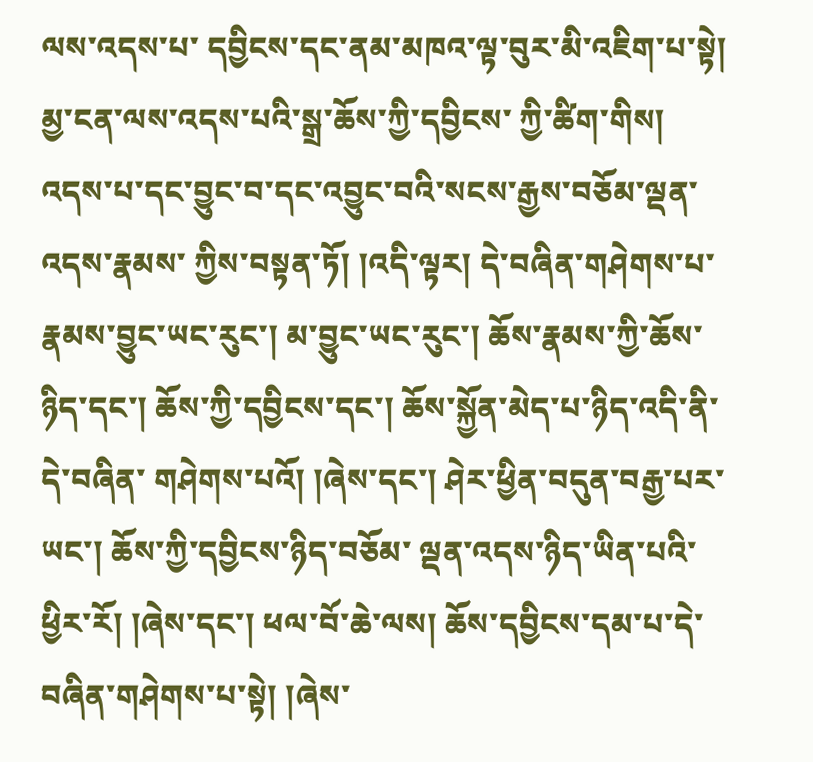ལས་འདས་པ་ དབྱིངས་དང་ནམ་མཁའ་ལྟ་བུར་མི་འཇིག་པ་སྟེ། མྱ་ངན་ལས་འདས་པའི་སྒྲ་ཆོས་ཀྱི་དབྱིངས་ ཀྱི་ཚིག་གིས། འདས་པ་དང་བྱུང་བ་དང་འབྱུང་བའི་སངས་རྒྱས་བཅོམ་ལྡན་འདས་རྣམས་ ཀྱིས་བསྟན་ཏོ། །འདི་ལྟར། དེ་བཞིན་གཤེགས་པ་རྣམས་བྱུང་ཡང་རུང་། མ་བྱུང་ཡང་རུང་། ཆོས་རྣམས་ཀྱི་ཆོས་ཉིད་དང་། ཆོས་ཀྱི་དབྱིངས་དང་། ཆོས་སྐྱོན་མེད་པ་ཉིད་འདི་ནི་དེ་བཞིན་ གཤེགས་པའོ། །ཞེས་དང་། ཤེར་ཕྱིན་བདུན་བརྒྱ་པར་ཡང་། ཆོས་ཀྱི་དབྱིངས་ཉིད་བཅོམ་ ལྡན་འདས་ཉིད་ཡིན་པའི་ཕྱིར་རོ། །ཞེས་དང་། ཕལ་བོ་ཆེ་ལས། ཆོས་དབྱིངས་དམ་པ་དེ་ བཞིན་གཤེགས་པ་སྟེ། །ཞེས་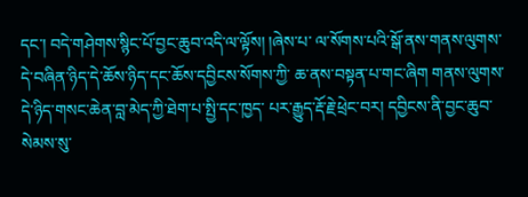དང་། བདེ་གཤེགས་སྙིང་པོ་བྱང་ཆུབ་འདི་ལ་ལྟོས། །ཞེས་པ་ ལ་སོགས་པའི་སྒོ་ནས་གནས་ལུགས་དེ་བཞིན་ཉིད་དེ་ཆོས་ཉིད་དང་ཆོས་དབྱིངས་སོགས་ཀྱི་ ཆ་ནས་བསྟན་པ་གང་ཞིག གནས་ལུགས་དེ་ཉིད་གསང་ཆེན་བླ་མེད་ཀྱི་ཐེག་པ་སྤྱི་དང་ཁྱད་ པར་རྒྱུད་རྡོ་རྗེ་ཕྲེང་བར། དབྱིངས་ནི་བྱང་ཆུབ་སེམས་སུ་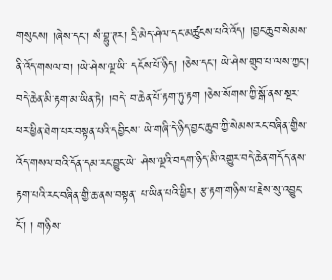གསུངས། །ཞེས་དང་། སཾ་བྷུ་ཊར། དྲི་མེད་ཤེལ་དང་མཚུངས་པའི་འོད། །བྱང་ཆུབ་སེམས་ནི་འོད་གསལ་བ། །ཡེ་ཤེས་ལྔ་ཡི་ དངོས་པོ་ཉིད། །ཅེས་དང་། ཡེ་ཤེས་གྲུབ་པ་ལས་ཀྱང་། བདེ་ཆེན་མི་རྟག་མ་ཡིན་ཏེ། །བདེ་ བ་ཆེན་པོ་རྟག་ཏུ་རྟག །ཅེས་སོགས་ཀྱི་སྒོ་ནས་སྔར་ཕར་ཕྱིན་ཐེག་པར་བསྟན་པའི་དབྱིངས་ ཡེ་གཞི་དེ་ཉིད་བྱང་ཆུབ་ཀྱི་སེམས་རང་བཞིན་གྱིས་འོད་གསལ་བའི་དོན་དམ་རང་བྱུང་ཡེ་ ཤེས་ལྔའི་བདག་ཉིད་མི་འགྱུར་བདེ་ཆེན་གདོད་ནས་རྟག་པའི་རང་བཞིན་གྱི་ཆ་ནས་བསྟན་ པ་ཡིན་པའི་ཕྱིར། རྩ་རྟག་གཉིས་པ་རྗེས་སུ་འབྱུང་ངོ་། ། གཉིས་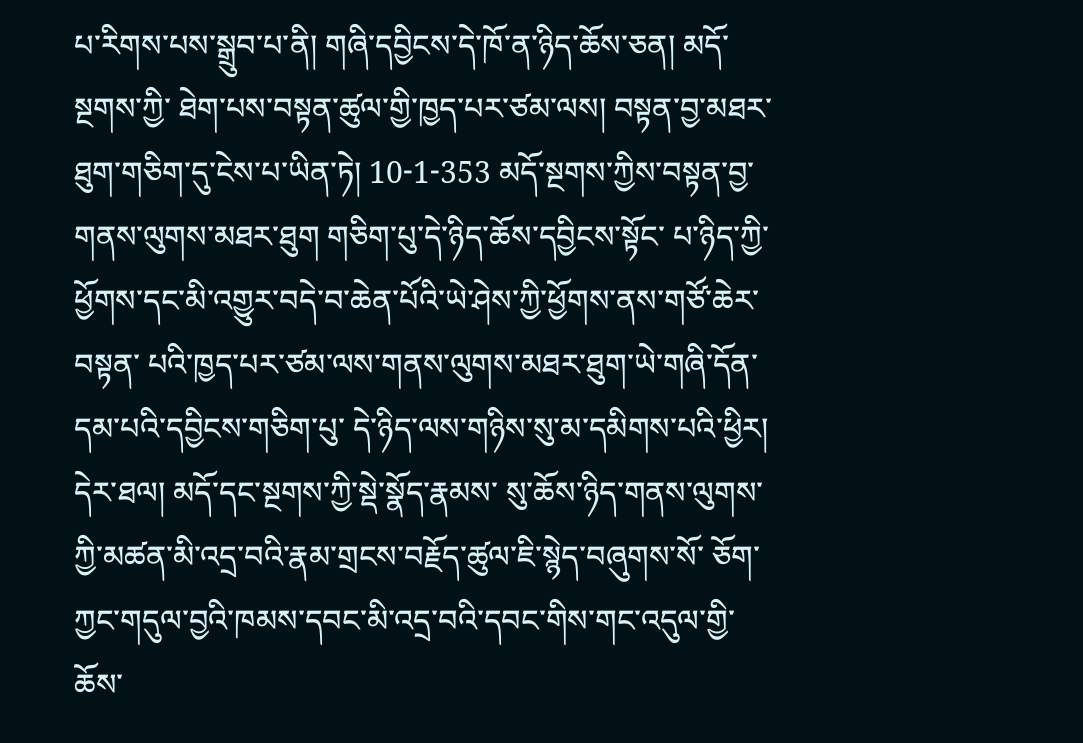པ་རིགས་པས་སྒྲུབ་པ་ནི། གཞི་དབྱིངས་དེ་ཁོ་ན་ཉིད་ཆོས་ཅན། མདོ་སྔགས་ཀྱི་ ཐེག་པས་བསྟན་ཚུལ་གྱི་ཁྱད་པར་ཙམ་ལས། བསྟན་བྱ་མཐར་ཐུག་གཅིག་དུ་ངེས་པ་ཡིན་ཏེ། 10-1-353 མདོ་སྔགས་ཀྱིས་བསྟན་བྱ་གནས་ལུགས་མཐར་ཐུག གཅིག་པུ་དེ་ཉིད་ཆོས་དབྱིངས་སྟོང་ པ་ཉིད་ཀྱི་ཕྱོགས་དང་མི་འགྱུར་བདེ་བ་ཆེན་པོའི་ཡེ་ཤེས་ཀྱི་ཕྱོགས་ནས་གཙོ་ཆེར་བསྟན་ པའི་ཁྱད་པར་ཙམ་ལས་གནས་ལུགས་མཐར་ཐུག་ཡེ་གཞི་དོན་དམ་པའི་དབྱིངས་གཅིག་པུ་ དེ་ཉིད་ལས་གཉིས་སུ་མ་དམིགས་པའི་ཕྱིར། དེར་ཐལ། མདོ་དང་སྔགས་ཀྱི་སྡེ་སྣོད་རྣམས་ སུ་ཆོས་ཉིད་གནས་ལུགས་ཀྱི་མཚན་མི་འདྲ་བའི་རྣམ་གྲངས་བརྗོད་ཚུལ་ཇི་སྙེད་བཞུགས་སོ་ ཅོག་ཀྱང་གདུལ་བྱའི་ཁམས་དབང་མི་འདྲ་བའི་དབང་གིས་གང་འདུལ་གྱི་ཆོས་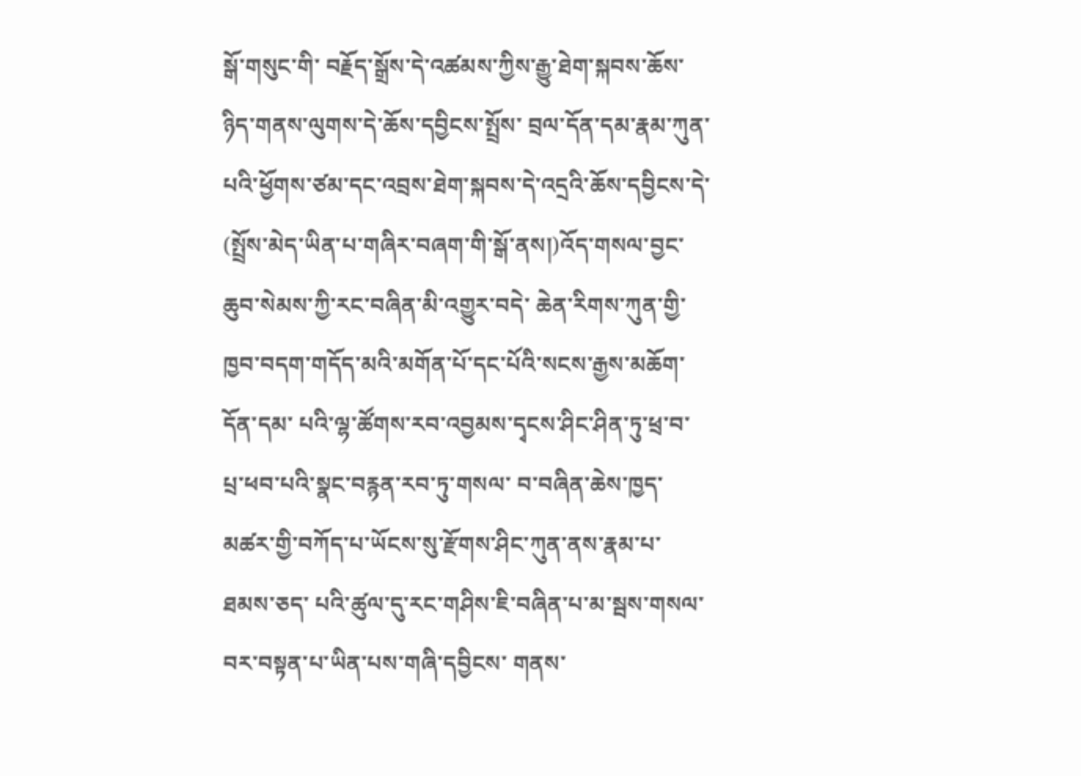སྒོ་གསུང་གི་ བརྗོད་སྒྲོས་དེ་འཚམས་ཀྱིས་རྒྱུ་ཐེག་སྐབས་ཆོས་ཉིད་གནས་ལུགས་དེ་ཆོས་དབྱིངས་སྤྲོས་ བྲལ་དོན་དམ་རྣམ་ཀུན་པའི་ཕྱོགས་ཙམ་དང་འབྲས་ཐེག་སྐབས་དེ་འདྲའི་ཆོས་དབྱིངས་དེ་ (སྤྲོས་མེད་ཡིན་པ་གཞིར་བཞག་གི་སྒོ་ནས།)འོད་གསལ་བྱང་ཆུབ་སེམས་ཀྱི་རང་བཞིན་མི་འགྱུར་བདེ་ ཆེན་རིགས་ཀུན་གྱི་ཁྱབ་བདག་གདོད་མའི་མགོན་པོ་དང་པོའི་སངས་རྒྱས་མཆོག་དོན་དམ་ པའི་ལྷ་ཚོགས་རབ་འབྱམས་དྭངས་ཤིང་ཤིན་ཏུ་ཕྲ་བ་པྲ་ཕབ་པའི་སྣང་བརྙན་རབ་ཏུ་གསལ་ བ་བཞིན་ཆེས་ཁྱད་མཚར་གྱི་བཀོད་པ་ཡོངས་སུ་རྫོགས་ཤིང་ཀུན་ནས་རྣམ་པ་ཐམས་ཅད་ པའི་ཚུལ་དུ་རང་གཤིས་ཇི་བཞིན་པ་མ་སྦས་གསལ་བར་བསྟན་པ་ཡིན་པས་གཞི་དབྱིངས་ གནས་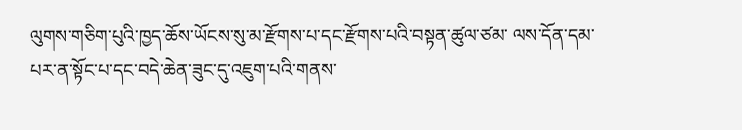ལུགས་གཅིག་པུའི་ཁྱད་ཆོས་ཡོངས་སུ་མ་རྫོགས་པ་དང་རྫོགས་པའི་བསྟན་ཚུལ་ཙམ་ ལས་དོན་དམ་པར་ན་སྟོང་པ་དང་བདེ་ཆེན་ཟུང་དུ་འཇུག་པའི་གནས་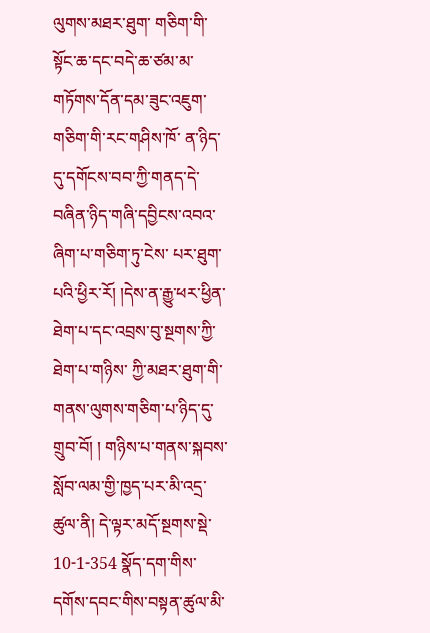ལུགས་མཐར་ཐུག་ གཅིག་གི་སྟོང་ཆ་དང་བདེ་ཆ་ཙམ་མ་གཏོགས་དོན་དམ་ཟུང་འཇུག་གཅིག་གི་རང་གཤིས་ཁོ་ ན་ཉིད་དུ་དགོངས་བབ་ཀྱི་གནད་དེ་བཞིན་ཉིད་གཞི་དབྱིངས་འབའ་ཞིག་པ་གཅིག་ཏུ་ངེས་ པར་ཐུག་པའི་ཕྱིར་རོ། །དེས་ན་རྒྱུ་ཕར་ཕྱིན་ཐེག་པ་དང་འབྲས་བུ་སྔགས་ཀྱི་ཐེག་པ་གཉིས་ ཀྱི་མཐར་ཐུག་གི་གནས་ལུགས་གཅིག་པ་ཉིད་དུ་གྲུབ་བོ། ། གཉིས་པ་གནས་སྐབས་སློབ་ལམ་གྱི་ཁྱད་པར་མི་འདྲ་ཚུལ་ནི། དེ་ལྟར་མདོ་སྔགས་སྡེ་ 10-1-354 སྣོད་དག་གིས་དགོས་དབང་གིས་བསྟན་ཚུལ་མི་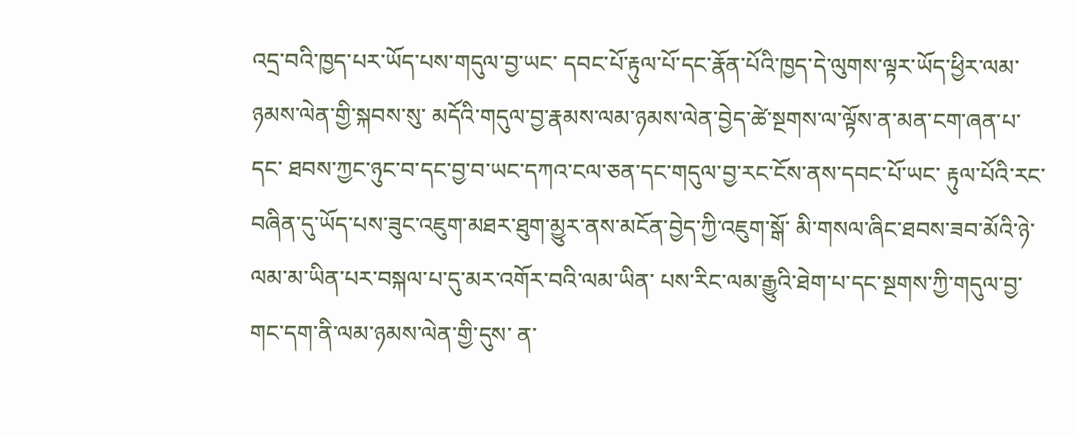འདྲ་བའི་ཁྱད་པར་ཡོད་པས་གདུལ་བྱ་ཡང་ དབང་པོ་རྟུལ་པོ་དང་རྣོན་པོའི་ཁྱད་དེ་ལུགས་ལྟར་ཡོད་ཕྱིར་ལམ་ཉམས་ལེན་གྱི་སྐབས་སུ་ མདོའི་གདུལ་བྱ་རྣམས་ལམ་ཉམས་ལེན་བྱེད་ཚེ་སྔགས་ལ་ལྟོས་ན་མན་ངག་ཞན་པ་དང་ ཐབས་ཀྱང་ཉུང་བ་དང་བྱ་བ་ཡང་དཀའ་ངལ་ཅན་དང་གདུལ་བྱ་རང་ངོས་ནས་དབང་པོ་ཡང་ རྟུལ་པོའི་རང་བཞིན་དུ་ཡོད་པས་ཟུང་འཇུག་མཐར་ཐུག་མྱུར་ནས་མངོན་བྱེད་ཀྱི་འཇུག་སྒོ་ མི་གསལ་ཞིང་ཐབས་ཟབ་མོའི་ཉེ་ལམ་མ་ཡིན་པར་བསྐལ་པ་དུ་མར་འགོར་བའི་ལམ་ཡིན་ པས་རིང་ལམ་རྒྱུའི་ཐེག་པ་དང་སྔགས་ཀྱི་གདུལ་བྱ་གང་དག་ནི་ལམ་ཉམས་ལེན་གྱི་དུས་ ན་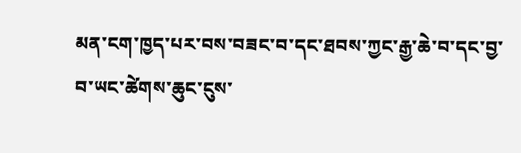མན་ངག་ཁྱད་པར་བས་བཟང་བ་དང་ཐབས་ཀྱང་རྒྱ་ཆེ་བ་དང་བྱ་བ་ཡང་ཚེགས་ཆུང་ངུས་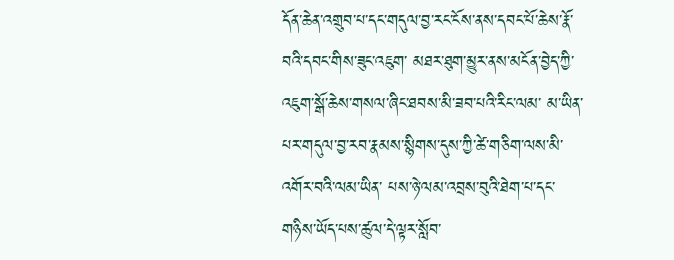དོན་ཆེན་འགྲུབ་པ་དང་གདུལ་བྱ་རང་ངོས་ནས་དབང་པོ་ཆེས་རྣོ་བའི་དབང་གིས་ཟུང་འཇུག་ མཐར་ཐུག་མྱུར་ནས་མངོན་བྱེད་ཀྱི་འཇུག་སྒོ་ཆེས་གསལ་ཞིང་ཐབས་མི་ཟབ་པའི་རིང་ལམ་ མ་ཡིན་པར་གདུལ་བྱ་རབ་རྣམས་སྙིགས་དུས་ཀྱི་ཚེ་གཅིག་ལས་མི་འགོར་བའི་ལམ་ཡིན་ པས་ཉེ་ལམ་འབྲས་བུའི་ཐེག་པ་དང་གཉིས་ཡོད་པས་ཚུལ་དེ་ལྟར་སློབ་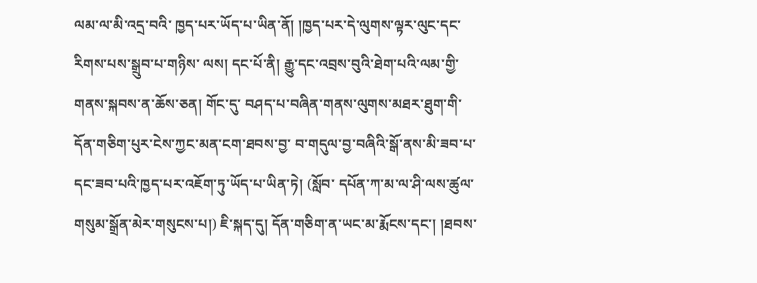ལམ་ལ་མི་འདྲ་བའི་ ཁྱད་པར་ཡོད་པ་ཡིན་ནོ། །ཁྱད་པར་དེ་ལུགས་ལྟར་ལུང་དང་རིགས་པས་སྒྲུབ་པ་གཉིས་ ལས། དང་པོ་ནི། རྒྱུ་དང་འབྲས་བུའི་ཐེག་པའི་ལམ་གྱི་གནས་སྐབས་ན་ཆོས་ཅན། གོང་དུ་ བཤད་པ་བཞིན་གནས་ལུགས་མཐར་ཐུག་གི་དོན་གཅིག་པུར་ངེས་ཀྱང་མན་ངག་ཐབས་བྱ་ བ་གདུལ་བྱ་བཞིའི་སྒོ་ནས་མི་ཟབ་པ་དང་ཟབ་པའི་ཁྱད་པར་འཇོག་ཏུ་ཡོད་པ་ཡིན་ཏེ། (སློབ་ དཔོན་ཀ་མ་ལ་ཤི་ལས་ཚུལ་གསུམ་སྒྲོན་མེར་གསུངས་པ།) ཇི་སྐད་དུ། དོན་གཅིག་ན་ཡང་མ་རྨོངས་དང་། །ཐབས་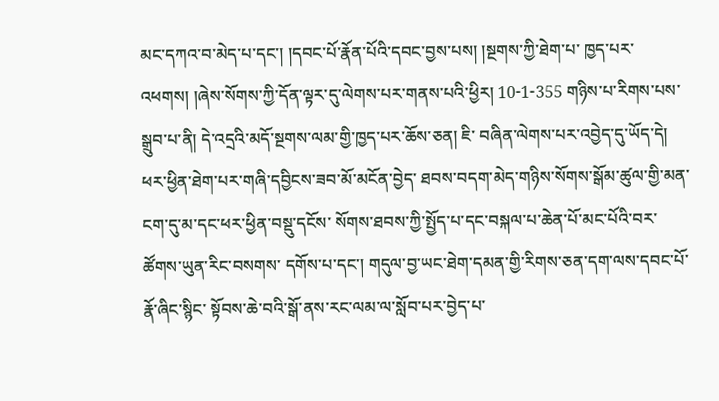མང་དཀའ་བ་མེད་པ་དང་། །དབང་པོ་རྣོན་པོའི་དབང་བྱས་པས། །སྔགས་ཀྱི་ཐེག་པ་ ཁྱད་པར་འཕགས། །ཞེས་སོགས་ཀྱི་དོན་ལྟར་དུ་ལེགས་པར་གནས་པའི་ཕྱིར། 10-1-355 གཉིས་པ་རིགས་པས་སྒྲུབ་པ་ནི། དེ་འདྲའི་མདོ་སྔགས་ལམ་གྱི་ཁྱད་པར་ཆོས་ཅན། ཇི་ བཞིན་ལེགས་པར་འབྱེད་དུ་ཡོད་དེ། ཕར་ཕྱིན་ཐེག་པར་གཞི་དབྱིངས་ཟབ་མོ་མངོན་བྱེད་ ཐབས་བདག་མེད་གཉིས་སོགས་སྒོམ་ཚུལ་གྱི་མན་ངག་དུ་མ་དང་ཕར་ཕྱིན་བསྡུ་དངོས་ སོགས་ཐབས་ཀྱི་སྤྱོད་པ་དང་བསྐལ་པ་ཆེན་པོ་མང་པོའི་བར་ཚོགས་ཡུན་རིང་བསགས་ དགོས་པ་དང་། གདུལ་བྱ་ཡང་ཐེག་དམན་གྱི་རིགས་ཅན་དག་ལས་དབང་པོ་རྣོ་ཞིང་སྙིང་ སྟོབས་ཆེ་བའི་སྒོ་ནས་རང་ལམ་ལ་སློབ་པར་བྱེད་པ་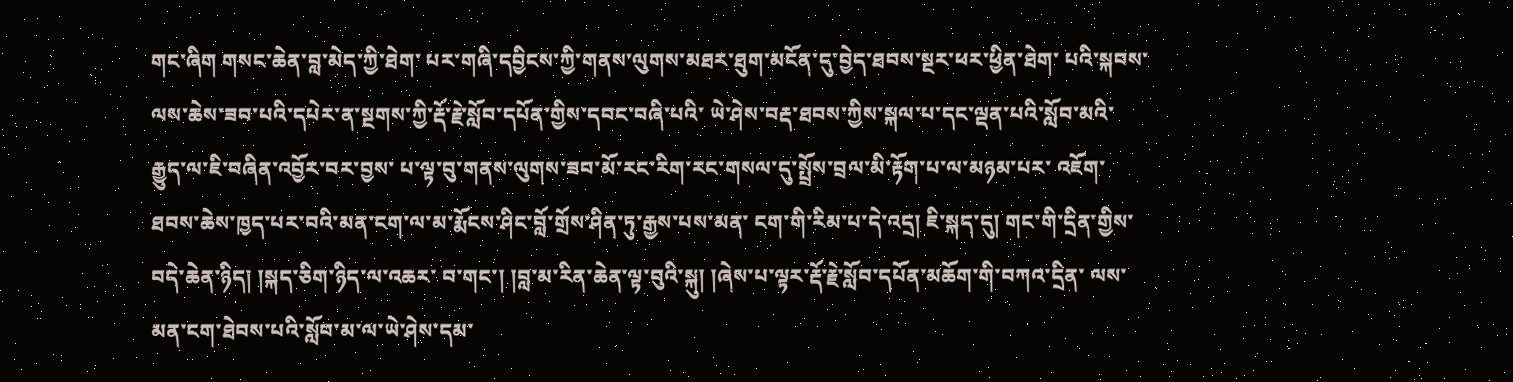གང་ཞིག གསང་ཆེན་བླ་མེད་ཀྱི་ཐེག་ པར་གཞི་དབྱིངས་ཀྱི་གནས་ལུགས་མཐར་ཐུག་མངོན་དུ་བྱེད་ཐབས་སྔར་ཕར་ཕྱིན་ཐེག་ པའི་སྐབས་ལས་ཆེས་ཟབ་པའི་དཔེར་ན་སྔགས་ཀྱི་རྡོ་རྗེ་སློབ་དཔོན་གྱིས་དབང་བཞི་པའི་ ཡེ་ཤེས་བརྡ་ཐབས་ཀྱིས་སྐལ་པ་དང་ལྡན་པའི་སློབ་མའི་རྒྱུད་ལ་ཇི་བཞིན་འབྱོར་བར་བྱས་ པ་ལྟ་བུ་གནས་ལུགས་ཟབ་མོ་རང་རིག་རང་གསལ་དུ་སྤྲོས་བྲལ་མི་རྟོག་པ་ལ་མཉམ་པར་ འཇོག་ཐབས་ཆེས་ཁྱད་པར་བའི་མན་ངག་ལ་མ་རྨོངས་ཤིང་བློ་གྲོས་ཤིན་ཏུ་རྒྱས་པས་མན་ ངག་གི་རིམ་པ་དེ་འདྲ། ཇི་སྐད་དུ། གང་གི་དྲིན་གྱིས་བདེ་ཆེན་ཉིད། །སྐད་ཅིག་ཉིད་ལ་འཆར་ བ་གང་། །བླ་མ་རིན་ཆེན་ལྟ་བུའི་སྐུ། །ཞེས་པ་ལྟར་རྡོ་རྗེ་སློབ་དཔོན་མཆོག་གི་བཀའ་དྲིན་ ལས་མན་ངག་ཐེབས་པའི་སློབ་མ་ལ་ཡེ་ཤེས་དམ་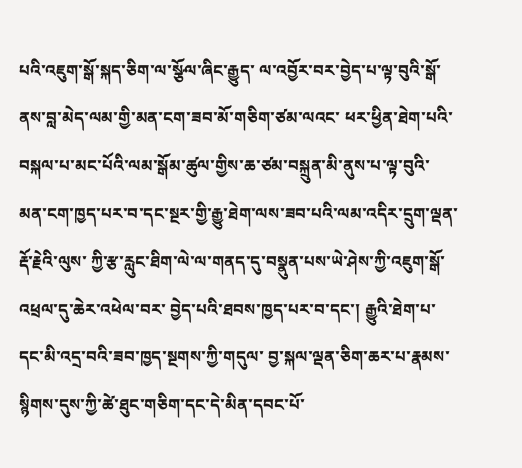པའི་འཇུག་སྒོ་སྐད་ཅིག་ལ་སྩོལ་ཞིང་རྒྱུད་ ལ་འབྱོར་བར་བྱེད་པ་ལྟ་བུའི་སྒོ་ནས་བླ་མེད་ལམ་གྱི་མན་ངག་ཟབ་མོ་གཅིག་ཙམ་ལའང་ ཕར་ཕྱིན་ཐེག་པའི་བསྐལ་པ་མང་པོའི་ལམ་སྒོམ་ཚུལ་གྱིས་ཆ་ཙམ་བསྐྲུན་མི་ནུས་པ་ལྟ་བུའི་ མན་ངག་ཁྱད་པར་བ་དང་སྔར་གྱི་རྒྱུ་ཐེག་ལས་ཟབ་པའི་ལམ་འདིར་དྲུག་ལྡན་རྡོ་རྗེའི་ལུས་ ཀྱི་རྩ་རླུང་ཐིག་ལེ་ལ་གནད་དུ་བསྣུན་པས་ཡེ་ཤེས་ཀྱི་འཇུག་སྒོ་འཕྲལ་དུ་ཆེར་འཕེལ་བར་ བྱེད་པའི་ཐབས་ཁྱད་པར་བ་དང་། རྒྱུའི་ཐེག་པ་དང་མི་འདྲ་བའི་ཟབ་ཁྱད་སྔགས་ཀྱི་གདུལ་ བྱ་སྐལ་ལྡན་ཅིག་ཆར་པ་རྣམས་སྙིགས་དུས་ཀྱི་ཚེ་ཐུང་གཅིག་དང་དེ་མིན་དབང་པོ་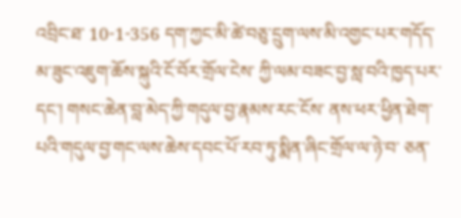འབྲིང་ཐ་ 10-1-356 དག་ཀྱང་མི་ཚེ་བཅུ་དྲུག་ལས་མི་འགྱང་པར་གདོད་མ་ཟུང་འཇུག་ཆོས་སྐུའི་ངོ་བོར་གྲོལ་ངེས་ ཀྱི་ལམ་བཟང་བྱ་སླ་བའི་ཁྱད་པར་དང་། གསང་ཆེན་བླ་མེད་ཀྱི་གདུལ་བྱ་རྣམས་རང་ངོས་ ནས་ཕར་ཕྱིན་ཐེག་པའི་གདུལ་བྱ་གང་ལས་ཆེས་དབང་པོ་རབ་ཏུ་སྨིན་ཞིང་གྲོལ་ལ་ཉེ་བ་ ཅན་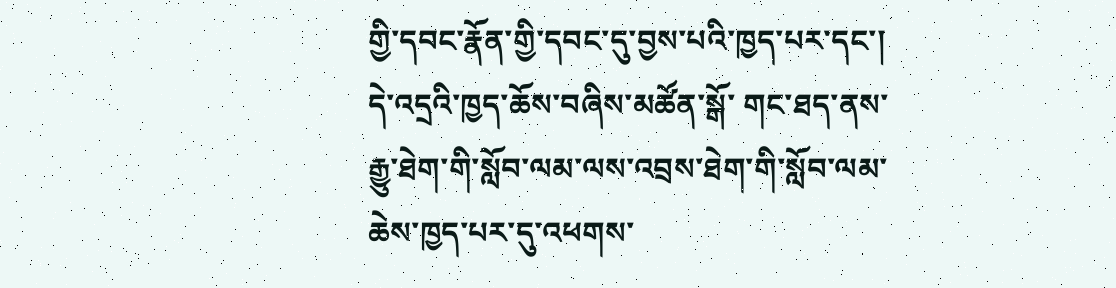གྱི་དབང་རྣོན་གྱི་དབང་དུ་བྱས་པའི་ཁྱད་པར་དང་། དེ་འདྲའི་ཁྱད་ཆོས་བཞིས་མཚོན་སྒོ་ གང་ཐད་ནས་རྒྱུ་ཐེག་གི་སློབ་ལམ་ལས་འབྲས་ཐེག་གི་སློབ་ལམ་ཆེས་ཁྱད་པར་དུ་འཕགས་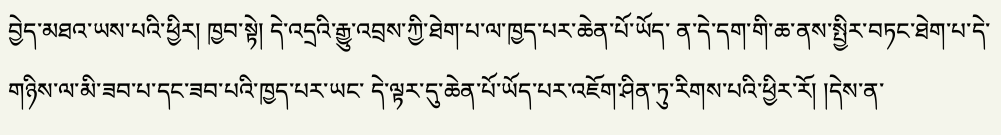བྱེད་མཐའ་ཡས་པའི་ཕྱིར། ཁྱབ་སྟེ། དེ་འདྲའི་རྒྱུ་འབྲས་ཀྱི་ཐེག་པ་ལ་ཁྱད་པར་ཆེན་པོ་ཡོད་ ན་དེ་དག་གི་ཆ་ནས་སྤྱིར་བཏང་ཐེག་པ་དེ་གཉིས་ལ་མི་ཟབ་པ་དང་ཟབ་པའི་ཁྱད་པར་ཡང་ དེ་ལྟར་དུ་ཆེན་པོ་ཡོད་པར་འཇོག་ཤིན་ཏུ་རིགས་པའི་ཕྱིར་རོ། །དེས་ན་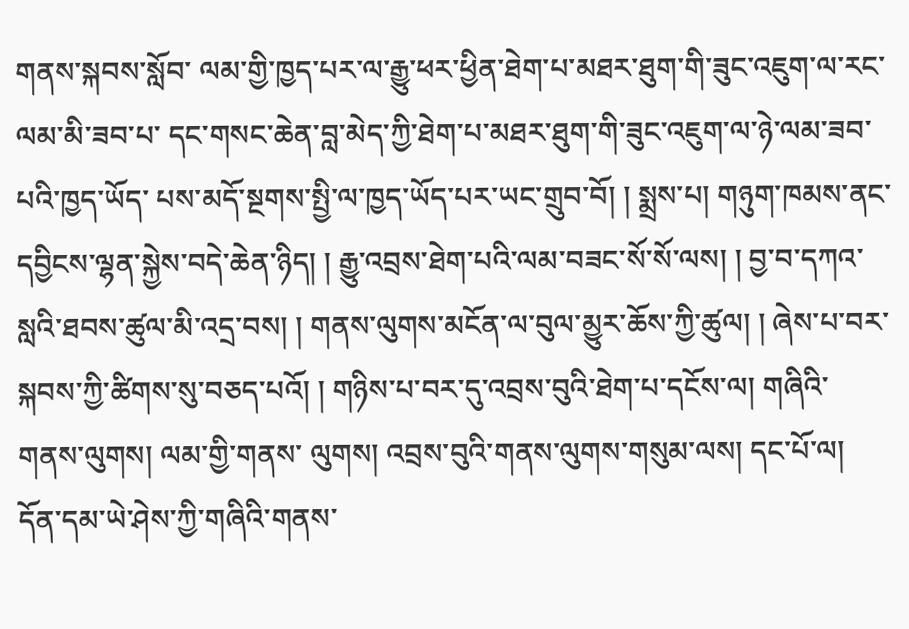གནས་སྐབས་སློབ་ ལམ་གྱི་ཁྱད་པར་ལ་རྒྱུ་ཕར་ཕྱིན་ཐེག་པ་མཐར་ཐུག་གི་ཟུང་འཇུག་ལ་རང་ལམ་མི་ཟབ་པ་ དང་གསང་ཆེན་བླ་མེད་ཀྱི་ཐེག་པ་མཐར་ཐུག་གི་ཟུང་འཇུག་ལ་ཉེ་ལམ་ཟབ་པའི་ཁྱད་ཡོད་ པས་མདོ་སྔགས་སྤྱི་ལ་ཁྱད་ཡོད་པར་ཡང་གྲུབ་བོ། ། སྨྲས་པ། གཉུག་ཁམས་ནང་དབྱིངས་ལྷན་སྐྱེས་བདེ་ཆེན་ཉིད། ། རྒྱུ་འབྲས་ཐེག་པའི་ལམ་བཟང་སོ་སོ་ལས། ། བྱ་བ་དཀའ་སླའི་ཐབས་ཚུལ་མི་འདྲ་བས། ། གནས་ལུགས་མངོན་ལ་བུལ་མྱུར་ཆོས་ཀྱི་ཚུལ། ། ཞེས་པ་བར་སྐབས་ཀྱི་ཚིགས་སུ་བཅད་པའོ། ། གཉིས་པ་བར་དུ་འབྲས་བུའི་ཐེག་པ་དངོས་ལ། གཞིའི་གནས་ལུགས། ལམ་གྱི་གནས་ ལུགས། འབྲས་བུའི་གནས་ལུགས་གསུམ་ལས། དང་པོ་ལ། དོན་དམ་ཡེ་ཤེས་ཀྱི་གཞིའི་གནས་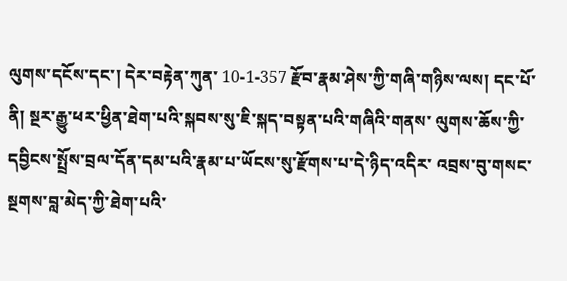ལུགས་དངོས་དང་། དེར་བརྟེན་ཀུན་ 10-1-357 རྫོབ་རྣམ་ཤེས་ཀྱི་གཞི་གཉིས་ལས། དང་པོ་ནི། སྔར་རྒྱུ་ཕར་ཕྱིན་ཐེག་པའི་སྐབས་སུ་ཇི་སྐད་བསྟན་པའི་གཞིའི་གནས་ ལུགས་ཆོས་ཀྱི་དབྱིངས་སྤྲོས་བྲལ་དོན་དམ་པའི་རྣམ་པ་ཡོངས་སུ་རྫོགས་པ་དེ་ཉིད་འདིར་ འབྲས་བུ་གསང་སྔགས་བླ་མེད་ཀྱི་ཐེག་པའི་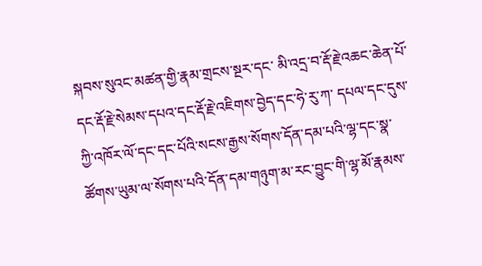སྐབས་སུའང་མཚན་གྱི་རྣམ་གྲངས་སྔར་དང་ མི་འདྲ་བ་རྡོ་རྗེ་འཆང་ཆེན་པོ་དང་རྡོ་རྗེ་སེམས་དཔའ་དང་རྡོ་རྗེ་འཇིགས་བྱེད་དང་ཧེ་རུ་ཀ་ དཔལ་དང་དུས་ཀྱི་འཁོར་ལོ་དང་དང་པོའི་སངས་རྒྱས་སོགས་དོན་དམ་པའི་ལྷ་དང་སྣ་ ཚོགས་ཡུམ་ལ་སོགས་པའི་དོན་དམ་གཉུག་མ་རང་བྱུང་གི་ལྷ་མོ་རྣམས་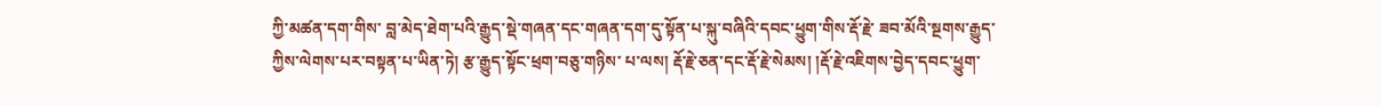ཀྱི་མཚན་དག་གིས་ བླ་མེད་ཐེག་པའི་རྒྱུད་སྡེ་གཞན་དང་གཞན་དག་དུ་སྟོན་པ་སྐུ་བཞིའི་དབང་ཕྱུག་གིས་རྡོ་རྗེ་ ཟབ་མོའི་སྔགས་རྒྱུད་ཀྱིས་ལེགས་པར་བསྟན་པ་ཡིན་ཏེ། རྩ་རྒྱུད་སྟོང་ཕྲག་བཅུ་གཉིས་ པ་ལས། རྡོ་རྗེ་ཅན་དང་རྡོ་རྗེ་སེམས། །རྡོ་རྗེ་འཇིགས་བྱེད་དབང་ཕྱུག་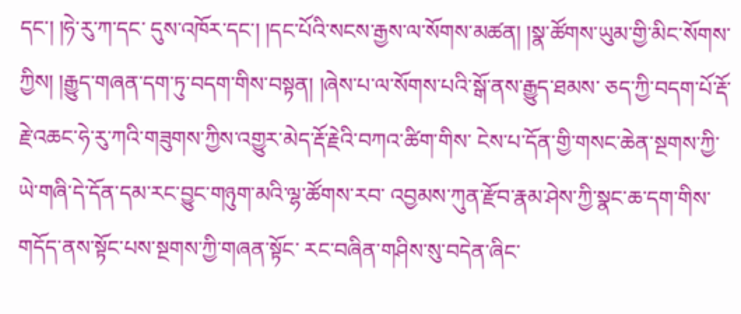དང་། །ཧེ་རུ་ཀ་དང་ དུས་འཁོར་དང་། །དང་པོའི་སངས་རྒྱས་ལ་སོགས་མཚན། །སྣ་ཚོགས་ཡུམ་གྱི་མིང་སོགས་ ཀྱིས། །རྒྱུད་གཞན་དག་ཏུ་བདག་གིས་བསྟན། །ཞེས་པ་ལ་སོགས་པའི་སྒོ་ནས་རྒྱུད་ཐམས་ ཅད་ཀྱི་བདག་པོ་རྡོ་རྗེ་འཆང་ཧེ་རུ་ཀའི་གཟུགས་ཀྱིས་འགྱུར་མེད་རྡོ་རྗེའི་བཀའ་ཚིག་གིས་ ངེས་པ་དོན་གྱི་གསང་ཆེན་སྔགས་ཀྱི་ཡེ་གཞི་དེ་དོན་དམ་རང་བྱུང་གཉུག་མའི་ལྷ་ཚོགས་རབ་ འབྱམས་ཀུན་རྫོབ་རྣམ་ཤེས་ཀྱི་སྣང་ཆ་དག་གིས་གདོད་ནས་སྟོང་པས་སྔགས་ཀྱི་གཞན་སྟོང་ རང་བཞིན་གཤིས་སུ་བདེན་ཞིང་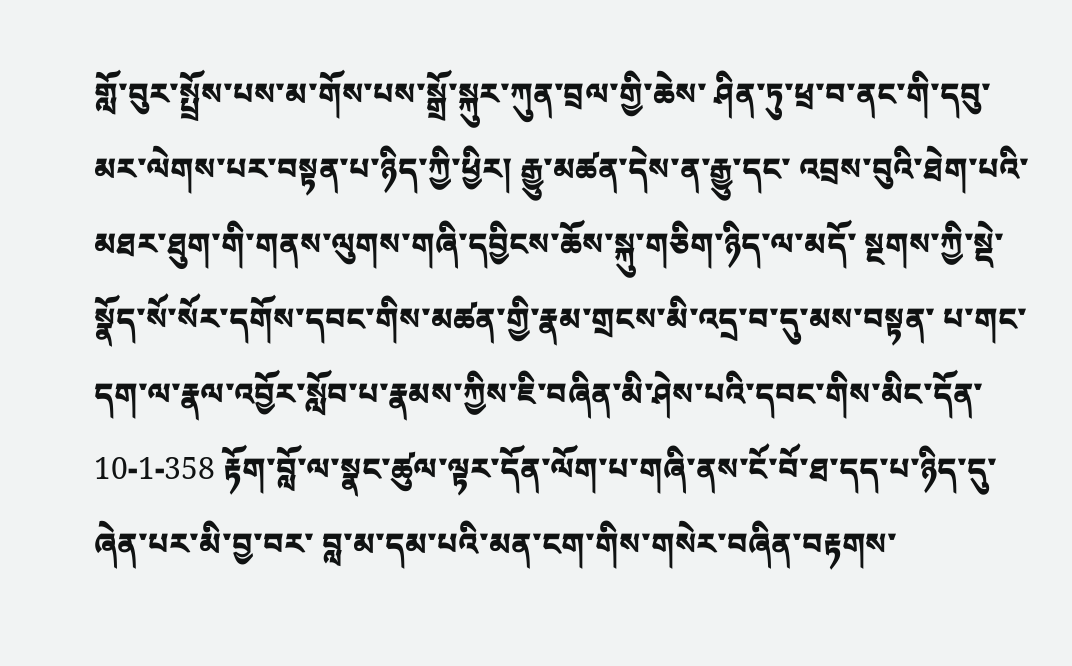གློ་བུར་སྤྲོས་པས་མ་གོས་པས་སྒྲོ་སྐུར་ཀུན་བྲལ་གྱི་ཆེས་ ཤིན་ཏུ་ཕྲ་བ་ནང་གི་དབུ་མར་ལེགས་པར་བསྟན་པ་ཉིད་ཀྱི་ཕྱིར། རྒྱུ་མཚན་དེས་ན་རྒྱུ་དང་ འབྲས་བུའི་ཐེག་པའི་མཐར་ཐུག་གི་གནས་ལུགས་གཞི་དབྱིངས་ཆོས་སྐུ་གཅིག་ཉིད་ལ་མདོ་ སྔགས་ཀྱི་སྡེ་སྣོད་སོ་སོར་དགོས་དབང་གིས་མཚན་གྱི་རྣམ་གྲངས་མི་འདྲ་བ་དུ་མས་བསྟན་ པ་གང་དག་ལ་རྣལ་འབྱོར་སློབ་པ་རྣམས་ཀྱིས་ཇི་བཞིན་མི་ཤེས་པའི་དབང་གིས་མིང་དོན་ 10-1-358 རྟོག་བློ་ལ་སྣང་ཚུལ་ལྟར་དོན་ལོག་པ་གཞི་ནས་ངོ་བོ་ཐ་དད་པ་ཉིད་དུ་ཞེན་པར་མི་བྱ་བར་ བླ་མ་དམ་པའི་མན་ངག་གིས་གསེར་བཞིན་བརྟགས་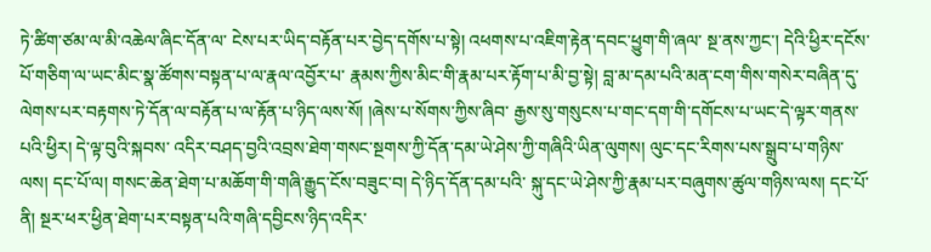ཏེ་ཚིག་ཙམ་ལ་མི་འཆེལ་ཞིང་དོན་ལ་ ངེས་པར་ཡིད་བརྟོན་པར་བྱེད་དགོས་པ་སྟེ། འཕགས་པ་འཇིག་རྟེན་དབང་ཕྱུག་གི་ཞལ་ སྔ་ནས་ཀྱང་། དེའི་ཕྱིར་དངོས་པོ་གཅིག་ལ་ཡང་མིང་སྣ་ཚོགས་བསྟན་པ་ལ་རྣལ་འབྱོར་པ་ རྣམས་ཀྱིས་མིང་གི་རྣམ་པར་རྟོག་པ་མི་བྱ་སྟེ། བླ་མ་དམ་པའི་མན་ངག་གིས་གསེར་བཞིན་དུ་ ལེགས་པར་བརྟགས་ཏེ་དོན་ལ་བརྟོན་པ་ལ་རྟོན་པ་ཉིད་ལས་སོ། །ཞེས་པ་སོགས་ཀྱིས་ཞིབ་ རྒྱས་སུ་གསུངས་པ་གང་དག་གི་དགོངས་པ་ཡང་དེ་ལྟར་གནས་པའི་ཕྱིར། དེ་ལྟ་བུའི་སྐབས་ འདིར་བཤད་བྱའི་འབྲས་ཐེག་གསང་སྔགས་ཀྱི་དོན་དམ་ཡེ་ཤེས་ཀྱི་གཞིའི་ཡིན་ལུགས། ལུང་དང་རིགས་པས་སྒྲུབ་པ་གཉིས་ལས། དང་པོ་ལ། གསང་ཆེན་ཐེག་པ་མཆོག་གི་གཞི་རྒྱུད་ངོས་བཟུང་བ། དེ་ཉིད་དོན་དམ་པའི་ སྐུ་དང་ཡེ་ཤེས་ཀྱི་རྣམ་པར་བཞུགས་ཚུལ་གཉིས་ལས། དང་པོ་ནི། སྔར་ཕར་ཕྱིན་ཐེག་པར་བསྟན་པའི་གཞི་དབྱིངས་ཉིད་འདིར་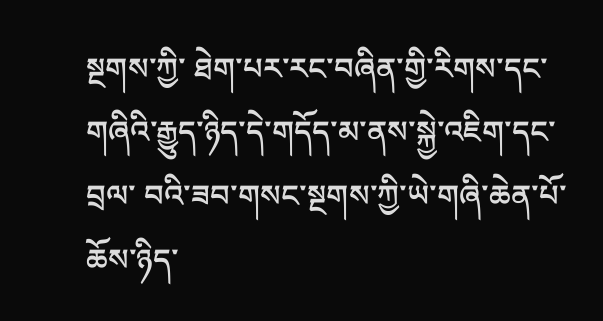སྔགས་ཀྱི་ ཐེག་པར་རང་བཞིན་གྱི་རིགས་དང་གཞིའི་རྒྱུད་ཉིད་དེ་གདོད་མ་ནས་སྐྱེ་འཇིག་དང་བྲལ་ བའི་ཟབ་གསང་སྔགས་ཀྱི་ཡེ་གཞི་ཆེན་པོ་ཆོས་ཉིད་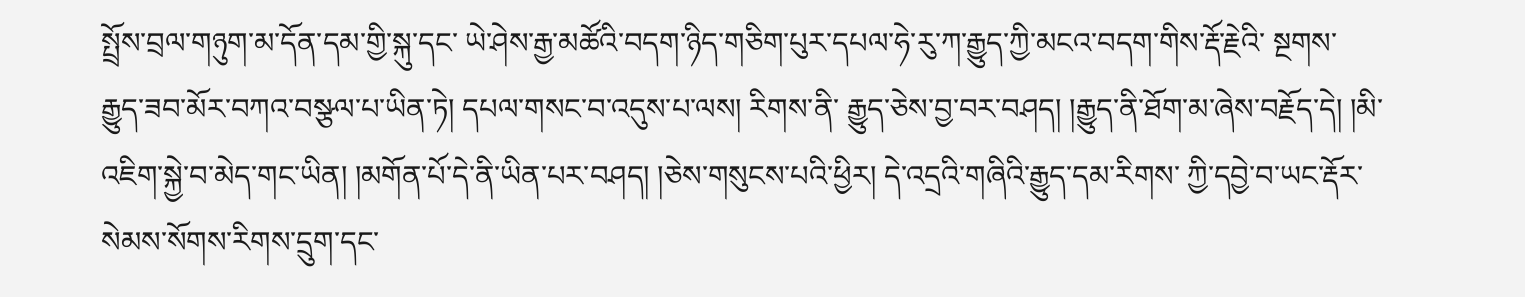སྤྲོས་བྲལ་གཉུག་མ་དོན་དམ་གྱི་སྐུ་དང་ ཡེ་ཤེས་རྒྱ་མཚོའི་བདག་ཉིད་གཅིག་པུར་དཔལ་ཧེ་རུ་ཀ་རྒྱུད་ཀྱི་མངའ་བདག་གིས་རྡོ་རྗེའི་ སྔགས་རྒྱུད་ཟབ་མོར་བཀའ་བསྩལ་པ་ཡིན་ཏེ། དཔལ་གསང་བ་འདུས་པ་ལས། རིགས་ནི་ རྒྱུད་ཅེས་བྱ་བར་བཤད། །རྒྱུད་ནི་ཐོག་མ་ཞེས་བརྗོད་དེ། །མི་འཇིག་སྐྱེ་བ་མེད་གང་ཡིན། །མགོན་པོ་དེ་ནི་ཡིན་པར་བཤད། །ཅེས་གསུངས་པའི་ཕྱིར། དེ་འདྲའི་གཞིའི་རྒྱུད་དམ་རིགས་ ཀྱི་དབྱེ་བ་ཡང་རྡོར་སེམས་སོགས་རིགས་དྲུག་དང་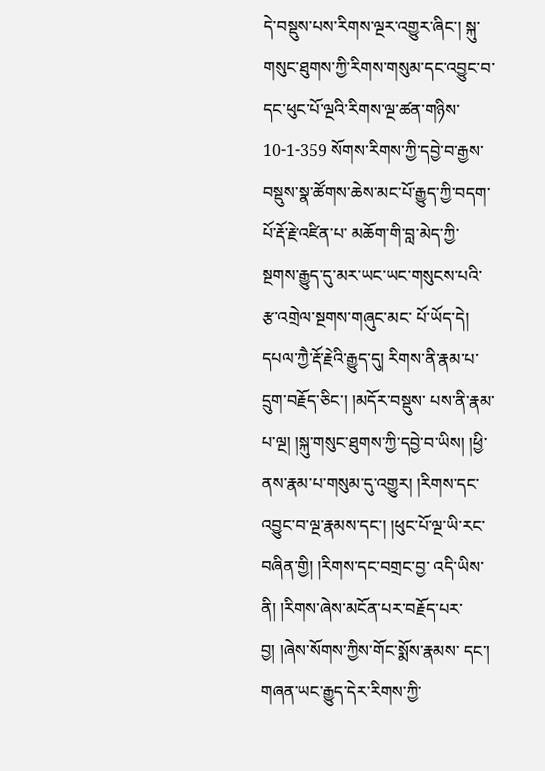དེ་བསྡུས་པས་རིགས་ལྔར་འགྱུར་ཞིང་། སྐུ་གསུང་ཐུགས་ཀྱི་རིགས་གསུམ་དང་འབྱུང་བ་དང་ཕུང་པོ་ལྔའི་རིགས་ལྔ་ཚན་གཉིས་ 10-1-359 སོགས་རིགས་ཀྱི་དབྱེ་བ་རྒྱས་བསྡུས་སྣ་ཚོགས་ཆེས་མང་པོ་རྒྱུད་ཀྱི་བདག་པོ་རྡོ་རྗེ་འཛིན་པ་ མཆོག་གི་བླ་མེད་ཀྱི་སྔགས་རྒྱུད་དུ་མར་ཡང་ཡང་གསུངས་པའི་རྩ་འགྲེལ་སྔགས་གཞུང་མང་ པོ་ཡོད་དེ། དཔལ་ཀྱཻ་རྡོ་རྗེའི་རྒྱུད་དུ། རིགས་ནི་རྣམ་པ་དྲུག་བརྗོད་ཅིང་། །མདོར་བསྡུས་ པས་ནི་རྣམ་པ་ལྔ། །སྐུ་གསུང་ཐུགས་ཀྱི་དབྱེ་བ་ཡིས། །ཕྱི་ནས་རྣམ་པ་གསུམ་དུ་འགྱུར། །རིགས་དང་འབྱུང་བ་ལྔ་རྣམས་དང་། །ཕུང་པོ་ལྔ་ཡི་རང་བཞིན་གྱི། །རིགས་དང་བགྲང་བྱ་ འདི་ཡིས་ནི། །རིགས་ཞེས་མངོན་པར་བརྗོད་པར་བྱ། །ཞེས་སོགས་ཀྱིས་གོང་སྨོས་རྣམས་ དང་། གཞན་ཡང་རྒྱུད་དེར་རིགས་ཀྱི་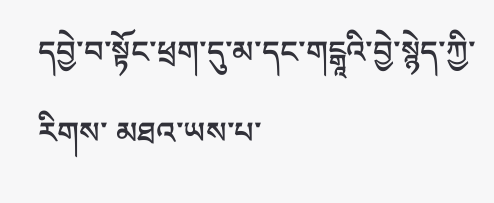དབྱེ་བ་སྟོང་ཕྲག་དུ་མ་དང་གངྒཱའི་བྱེ་སྙེད་ཀྱི་རིགས་ མཐའ་ཡས་པ་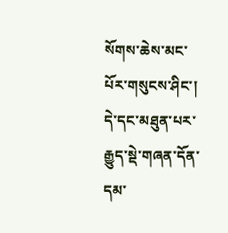སོགས་ཆེས་མང་པོར་གསུངས་ཤིང་། དེ་དང་མཐུན་པར་རྒྱུད་སྡེ་གཞན་དོན་ དམ་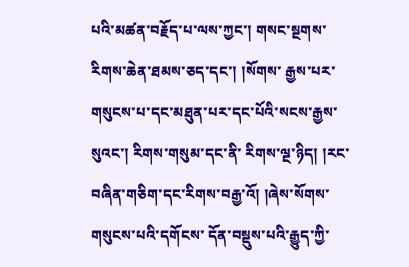པའི་མཚན་བརྗོད་པ་ལས་ཀྱང་། གསང་སྔགས་རིགས་ཆེན་ཐམས་ཅད་དང་། །སོགས་ རྒྱས་པར་གསུངས་པ་དང་མཐུན་པར་དང་པོའི་སངས་རྒྱས་སུའང་། རིགས་གསུམ་དང་ནི་ རིགས་ལྔ་ཉིད། །རང་བཞིན་གཅིག་དང་རིགས་བརྒྱ་འོ། །ཞེས་སོགས་གསུངས་པའི་དགོངས་ དོན་བསྡུས་པའི་རྒྱུད་ཀྱི་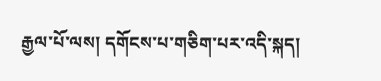རྒྱལ་པོ་ལས། དགོངས་པ་གཅིག་པར་འདི་སྐད།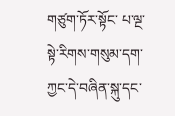གཙུག་ཏོར་སྟོང་ པ་ལྔ་སྟེ་རིགས་གསུམ་དག་ཀྱང་དེ་བཞིན་སྐུ་དང་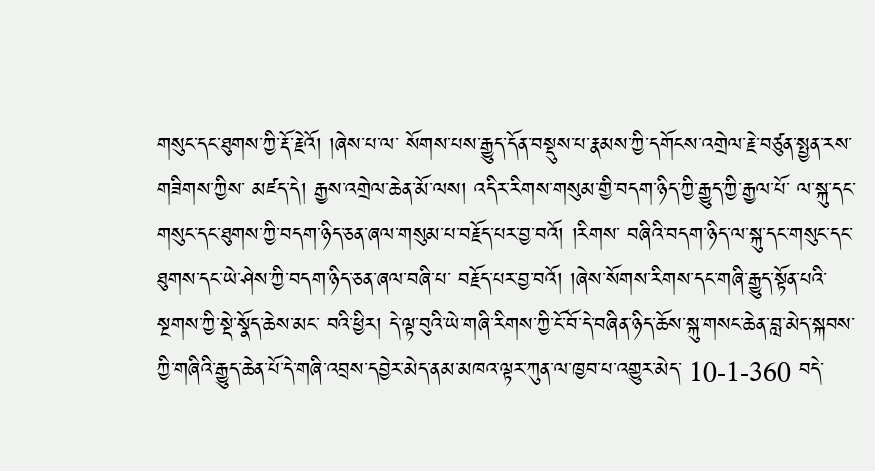གསུང་དང་ཐུགས་ཀྱི་རྡོ་རྗེའོ། །ཞེས་པ་ལ་ སོགས་པས་རྒྱུད་དོན་བསྡུས་པ་རྣམས་ཀྱི་དགོངས་འགྲེལ་རྗེ་བཙུན་སྤྱན་རས་གཟིགས་ཀྱིས་ མཛད་དེ། རྒྱས་འགྲེལ་ཆེན་མོ་ལས། འདིར་རིགས་གསུམ་གྱི་བདག་ཉིད་ཀྱི་རྒྱུད་ཀྱི་རྒྱལ་པོ་ ལ་སྐུ་དང་གསུང་དང་ཐུགས་ཀྱི་བདག་ཉིད་ཅན་ཞལ་གསུམ་པ་བརྗོད་པར་བྱ་བའོ། །རིགས་ བཞིའི་བདག་ཉིད་ལ་སྐུ་དང་གསུང་དང་ཐུགས་དང་ཡེ་ཤེས་ཀྱི་བདག་ཉིད་ཅན་ཞལ་བཞི་པ་ བརྗོད་པར་བྱ་བའོ། །ཞེས་སོགས་རིགས་དང་གཞི་རྒྱུད་སྟོན་པའི་སྔགས་ཀྱི་སྡེ་སྣོད་ཆེས་མང་ བའི་ཕྱིར། དེ་ལྟ་བུའི་ཡེ་གཞི་རིགས་ཀྱི་ངོ་བོ་དེ་བཞིན་ཉིད་ཆོས་སྐུ་གསང་ཆེན་བླ་མེད་སྐབས་ ཀྱི་གཞིའི་རྒྱུད་ཆེན་པོ་དེ་གཞི་འབྲས་དབྱེར་མེད་ནམ་མཁའ་ལྟར་ཀུན་ལ་ཁྱབ་པ་འགྱུར་མེད་ 10-1-360 བདེ་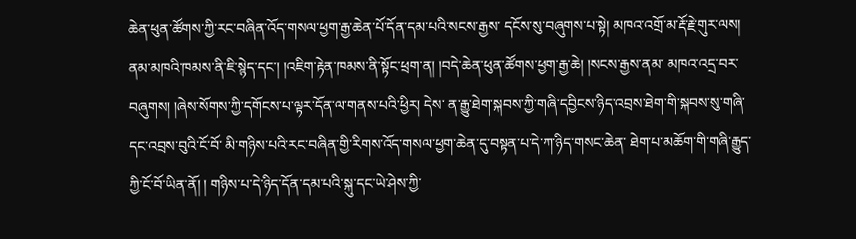ཆེན་ཕུན་ཚོགས་ཀྱི་རང་བཞིན་འོད་གསལ་ཕྱག་རྒྱ་ཆེན་པོ་དོན་དམ་པའི་སངས་རྒྱས་ དངོས་སུ་བཞུགས་པ་སྟེ། མཁའ་འགྲོ་མ་རྡོ་རྗེ་གུར་ལས། ནམ་མཁའི་ཁམས་ནི་ཇི་སྙེད་དང་། །འཇིག་རྟེན་ཁམས་ནི་སྟོང་ཕྲག་ན། །བདེ་ཆེན་ཕུན་ཚོགས་ཕྱག་རྒྱ་ཆེ། །སངས་རྒྱས་ནམ་ མཁའ་འདྲ་བར་བཞུགས། །ཞེས་སོགས་ཀྱི་དགོངས་པ་ལྟར་དོན་ལ་གནས་པའི་ཕྱིར། དེས་ ན་རྒྱུ་ཐེག་སྐབས་ཀྱི་གཞི་དབྱིངས་ཉིད་འབྲས་ཐེག་གི་སྐབས་སུ་གཞི་དང་འབྲས་བུའི་ངོ་བོ་ མི་གཉིས་པའི་རང་བཞིན་གྱི་རིགས་འོད་གསལ་ཕྱག་ཆེན་དུ་བསྟན་པ་དེ་ཀ་ཉིད་གསང་ཆེན་ ཐེག་པ་མཆོག་གི་གཞི་རྒྱུད་ཀྱི་ངོ་བོ་ཡིན་ནོ། ། གཉིས་པ་དེ་ཉིད་དོན་དམ་པའི་སྐུ་དང་ཡེ་ཤེས་ཀྱི་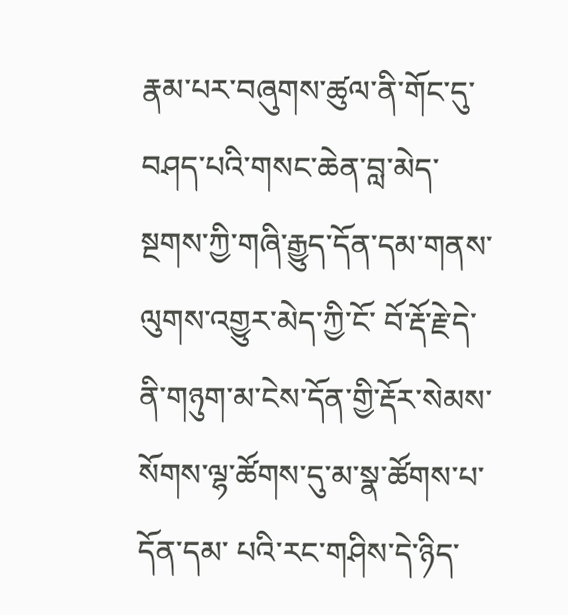རྣམ་པར་བཞུགས་ཚུལ་ནི་གོང་དུ་ བཤད་པའི་གསང་ཆེན་བླ་མེད་སྔགས་ཀྱི་གཞི་རྒྱུད་དོན་དམ་གནས་ལུགས་འགྱུར་མེད་ཀྱི་ངོ་ བོ་རྡོ་རྗེ་དེ་ནི་གཉུག་མ་ངེས་དོན་གྱི་རྡོར་སེམས་སོགས་ལྷ་ཚོགས་དུ་མ་སྣ་ཚོགས་པ་དོན་དམ་ པའི་རང་གཤིས་དེ་ཉིད་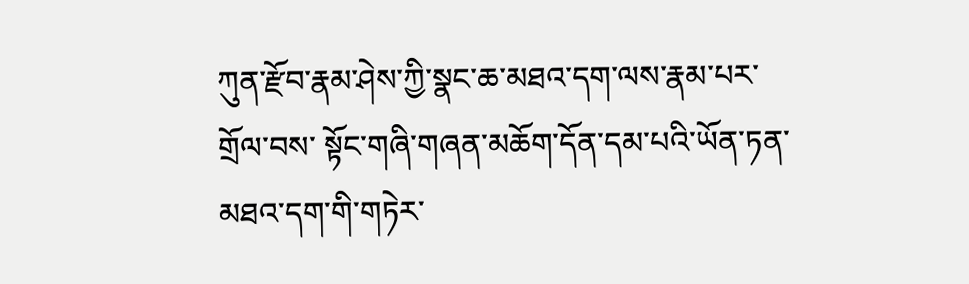ཀུན་རྫོབ་རྣམ་ཤེས་ཀྱི་སྣང་ཆ་མཐའ་དག་ལས་རྣམ་པར་གྲོལ་བས་ སྟོང་གཞི་གཞན་མཆོག་དོན་དམ་པའི་ཡོན་ཏན་མཐའ་དག་གི་གཏེར་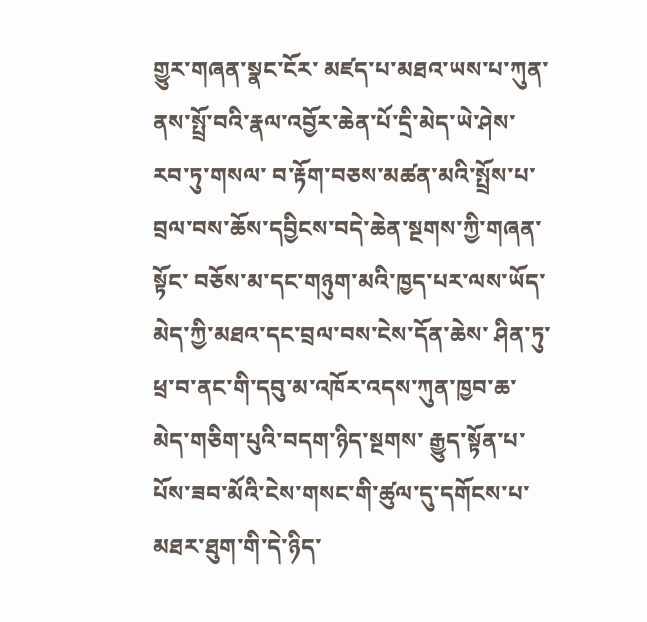གྱུར་གཞན་སྣང་ངོར་ མཛད་པ་མཐའ་ཡས་པ་ཀུན་ནས་སྤྲོ་བའི་རྣལ་འབྱོར་ཆེན་པོ་དྲི་མེད་ཡེ་ཤེས་རབ་ཏུ་གསལ་ བ་རྟོག་བཅས་མཚན་མའི་སྤྲོས་པ་བྲལ་བས་ཆོས་དབྱིངས་བདེ་ཆེན་སྔགས་ཀྱི་གཞན་སྟོང་ བཅོས་མ་དང་གཉུག་མའི་ཁྱད་པར་ལས་ཡོད་མེད་ཀྱི་མཐའ་དང་བྲལ་བས་ངེས་དོན་ཆེས་ ཤིན་ཏུ་ཕྲ་བ་ནང་གི་དབུ་མ་འཁོར་འདས་ཀུན་ཁྱབ་ཆ་མེད་གཅིག་པུའི་བདག་ཉིད་སྔགས་ རྒྱུད་སྟོན་པ་པོས་ཟབ་མོའི་ངེས་གསང་གི་ཚུལ་དུ་དགོངས་པ་མཐར་ཐུག་གི་དེ་ཉིད་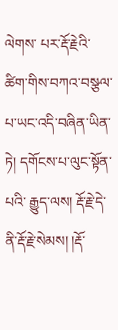ལེགས་ པར་རྡོ་རྗེའི་ཚིག་གིས་བཀའ་བསྩལ་པ་ཡང་འདི་བཞིན་ཡིན་ཏེ། དགོངས་པ་ལུང་སྟོན་པའི་ རྒྱུད་ལས། རྡོ་རྗེ་དེ་ནི་རྡོ་རྗེ་སེམས། །རྡོ་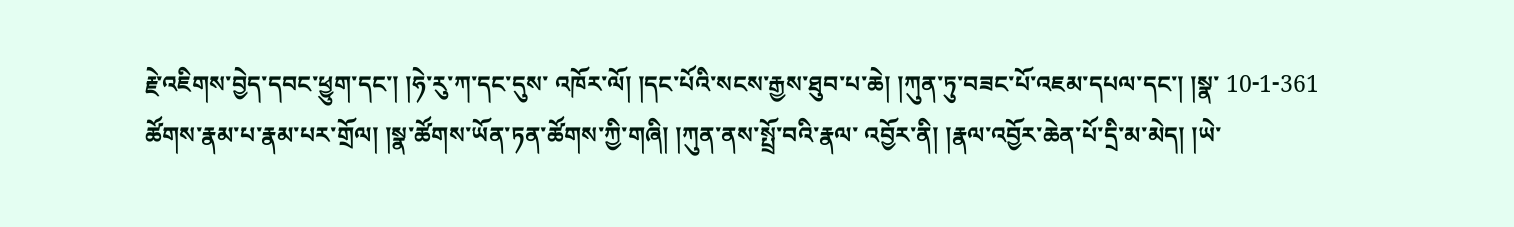རྗེ་འཇིགས་བྱེད་དབང་ཕྱུག་དང་། །ཧེ་རུ་ཀ་དང་དུས་ འཁོར་ལོ། །དང་པོའི་སངས་རྒྱས་ཐུབ་པ་ཆེ། །ཀུན་ཏུ་བཟང་པོ་འཇམ་དཔལ་དང་། །སྣ་ 10-1-361 ཚོགས་རྣམ་པ་རྣམ་པར་གྲོལ། །སྣ་ཚོགས་ཡོན་ཏན་ཚོགས་ཀྱི་གཞི། །ཀུན་ནས་སྤྲོ་བའི་རྣལ་ འབྱོར་ནི། །རྣལ་འབྱོར་ཆེན་པོ་དྲི་མ་མེད། །ཡེ་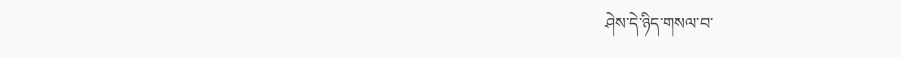ཤེས་དེ་ཉིད་གསལ་བ་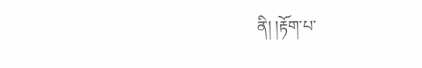ནི། །རྟོག་པ་